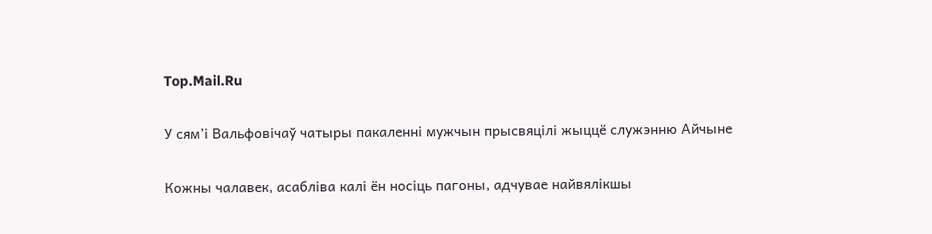Top.Mail.Ru

У сям’і Вальфовічаў чатыры пакаленні мужчын прысвяцілі жыццё служэнню Айчыне

Кожны чалавек, асабліва калі ён носіць пагоны, адчувае найвялікшы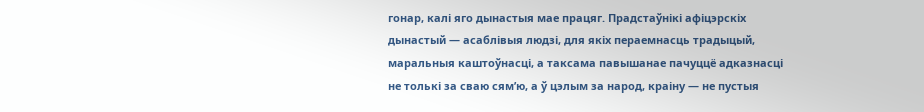гонар, калі яго дынастыя мае працяг. Прадстаўнікі афіцэрскіх дынастый — асаблівыя людзі, для якіх пераемнасць традыцый, маральныя каштоўнасці, а таксама павышанае пачуццё адказнасці не толькі за сваю сям’ю, а ў цэлым за народ, краіну — не пустыя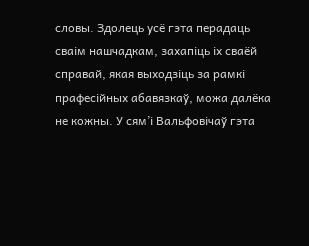словы. Здолець усё гэта перадаць сваім нашчадкам, захапіць іх сваёй справай, якая выходзіць за рамкі прафесійных абавязкаў, можа далёка не кожны. У сям’і Вальфовічаў гэта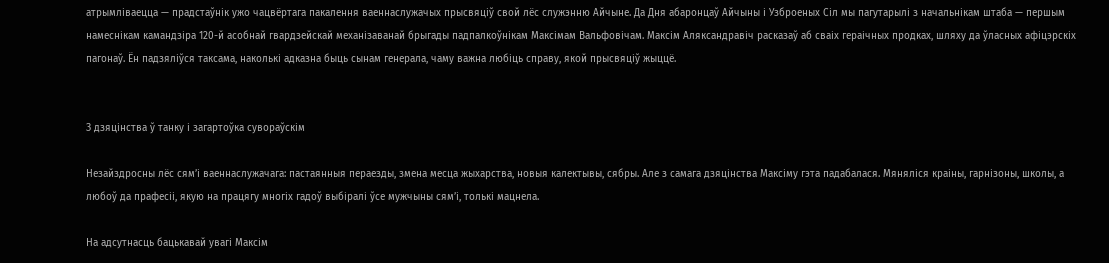атрымліваецца — прадстаўнік ужо чацвёртага пакалення ваеннаслужачых прысвяціў свой лёс служэнню Айчыне. Да Дня абаронцаў Айчыны і Узброеных Сіл мы пагутарылі з начальнікам штаба — першым намеснікам камандзіра 120-й асобнай гвардзейскай механізаванай брыгады падпалкоўнікам Максімам Вальфовічам. Максім Аляксандравіч расказаў аб сваіх гераічных продках, шляху да ўласных афіцэрскіх пагонаў. Ён падзяліўся таксама, наколькі адказна быць сынам генерала, чаму важна любіць справу, якой прысвяціў жыццё.


З дзяцінства ў танку і загартоўка сувораўскім

Незайздросны лёс сям’і ваеннаслужачага: пастаянныя пераезды, змена месца жыхарства, новыя калектывы, сябры. Але з самага дзяцінства Максіму гэта падабалася. Мяняліся краіны, гарнізоны, школы, а любоў да прафесіі, якую на працягу многіх гадоў выбіралі ўсе мужчыны сям’і, толькі мацнела.

На адсутнасць бацькавай увагі Максім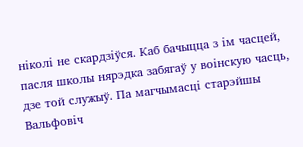ніколі не скардзіўся. Каб бачыцца з ім часцей, пасля школы нярэдка забягаў у воінскую часць, дзе той служыў. Па магчымасці старэйшы Вальфовіч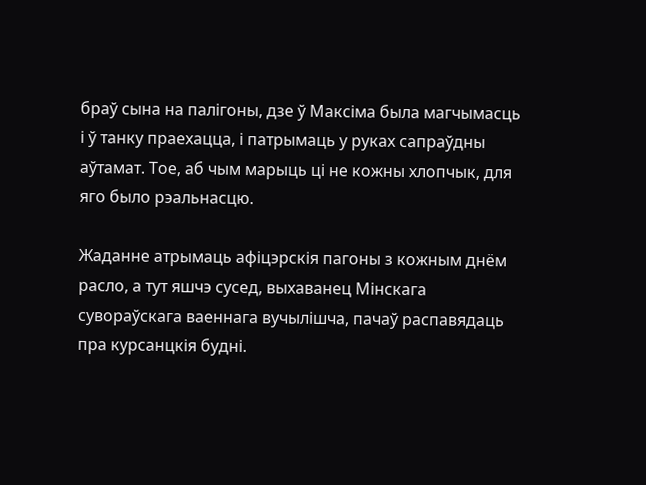браў сына на палігоны, дзе ў Максіма была магчымасць і ў танку праехацца, і патрымаць у руках сапраўдны аўтамат. Тое, аб чым марыць ці не кожны хлопчык, для яго было рэальнасцю.

Жаданне атрымаць афіцэрскія пагоны з кожным днём расло, а тут яшчэ сусед, выхаванец Мінскага сувораўскага ваеннага вучылішча, пачаў распавядаць пра курсанцкія будні.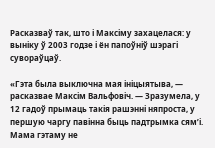Расказваў так, што і Максіму захацелася: у выніку ў 2003 годзе і ён папоўніў шэрагі сувораўцаў.

«Гэта была выключна мая ініцыятыва, — расказвае Максім Вальфовіч. — Зразумела, у 12 гадоў прымаць такія рашэнні няпроста, у першую чаргу павінна быць падтрымка сям’і. Мама гэтаму не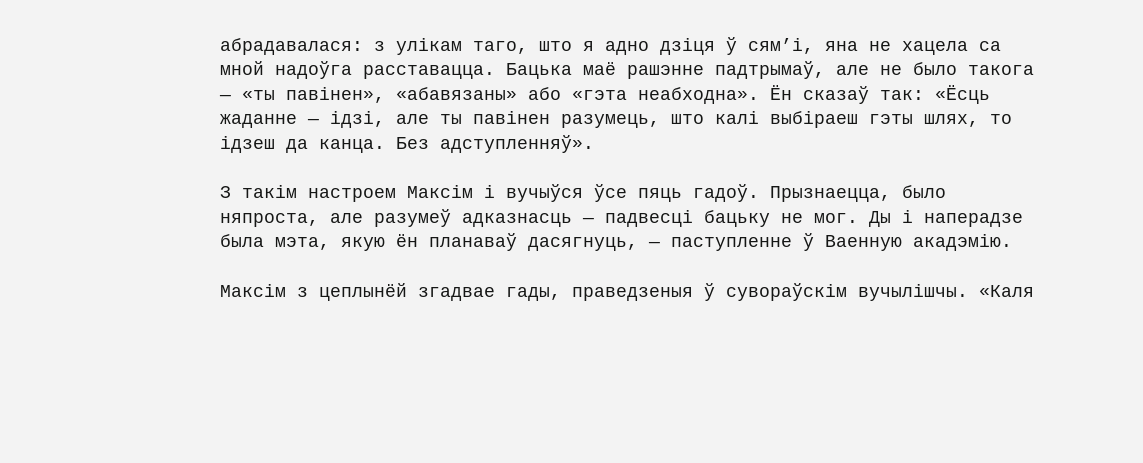абрадавалася: з улікам таго, што я адно дзіця ў сям’і, яна не хацела са мной надоўга расставацца. Бацька маё рашэнне падтрымаў, але не было такога — «ты павінен», «абавязаны» або «гэта неабходна». Ён сказаў так: «Ёсць жаданне — ідзі, але ты павінен разумець, што калі выбіраеш гэты шлях, то ідзеш да канца. Без адступленняў».

З такім настроем Максім і вучыўся ўсе пяць гадоў. Прызнаецца, было няпроста, але разумеў адказнасць — падвесці бацьку не мог. Ды і наперадзе была мэта, якую ён планаваў дасягнуць, — паступленне ў Ваенную акадэмію.

Максім з цеплынёй згадвае гады, праведзеныя ў сувораўскім вучылішчы. «Каля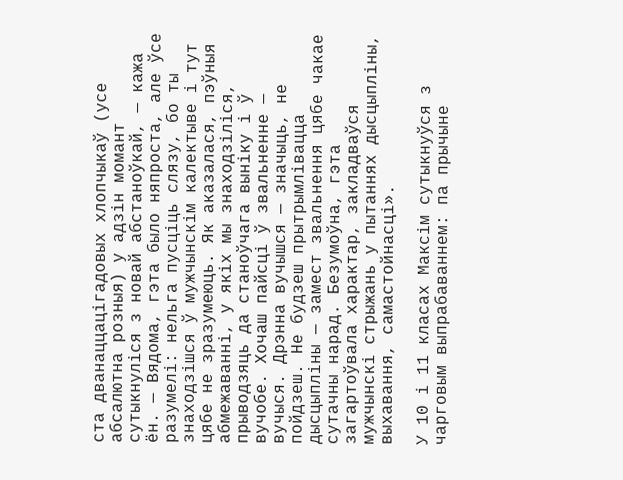ста дванаццацігадовых хлопчыкаў (усе абсалютна розныя) у адзін момант сутыкнуліся з новай абстаноўкай, — кажа ён. — Вядома, гэта было няпроста, але ўсе разумелі: нельга пусціць слязу, бо ты знаходзішся ў мужчынскім калектыве і тут цябе не зразумеюць. Як аказалася, пэўныя абмежаванні, у якіх мы знаходзіліся, прыводзяць да станоўчага выніку і ў вучобе. Хочаш пайсці ў звальненне — вучыся. Дрэнна вучышся — значыць, не пойдзеш. Не будзеш прытрымлівацца дысцыпліны — замест звальнення цябе чакае сутачны нарад. Безумоўна, гэта загартоўвала характар, закладваўся мужчынскі стрыжань у пытаннях дысцыпліны, выхавання, самастойнасці».

У 10 і 11 класах Максім сутыкнуўся з чарговым выпрабаваннем: па прычыне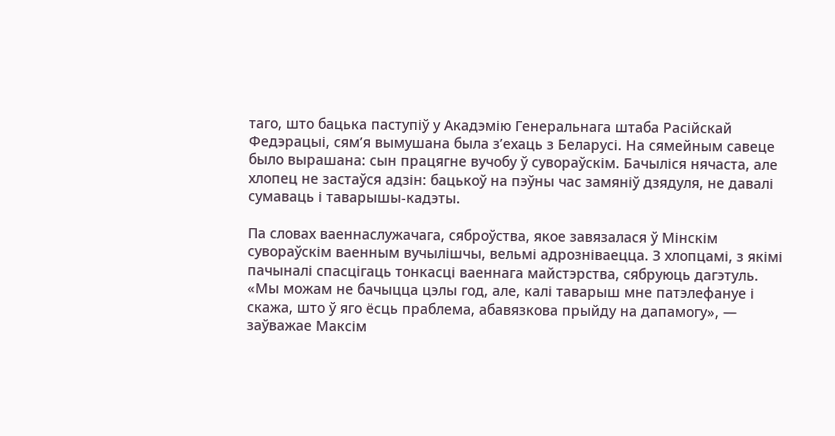таго, што бацька паступіў у Акадэмію Генеральнага штаба Расійскай Федэрацыі, сям’я вымушана была з’ехаць з Беларусі. На сямейным савеце было вырашана: сын працягне вучобу ў сувораўскім. Бачыліся нячаста, але хлопец не застаўся адзін: бацькоў на пэўны час замяніў дзядуля, не давалі сумаваць і таварышы-кадэты.

Па словах ваеннаслужачага, сяброўства, якое завязалася ў Мінскім сувораўскім ваенным вучылішчы, вельмі адрозніваецца. З хлопцамі, з якімі пачыналі спасцігаць тонкасці ваеннага майстэрства, сябруюць дагэтуль. «Мы можам не бачыцца цэлы год, але, калі таварыш мне патэлефануе і скажа, што ў яго ёсць праблема, абавязкова прыйду на дапамогу», — заўважае Максім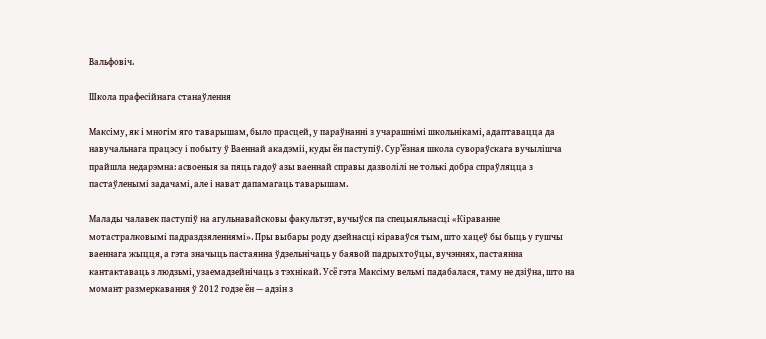Вальфовіч.

Школа прафесійнага станаўлення

Максіму, як і многім яго таварышам, было прасцей, у параўнанні з учарашнімі школьнікамі, адаптавацца да навучальнага працэсу і побыту ў Ваеннай акадэміі, куды ён паступіў. Сур’ёзная школа сувораўскага вучылішча прайшла недарэмна: асвоеныя за пяць гадоў азы ваеннай справы дазволілі не толькі добра спраўляцца з пастаўленымі задачамі, але і нават дапамагаць таварышам.

Малады чалавек паступіў на агульнавайсковы факультэт, вучыўся па спецыяльнасці «Кіраванне мотастралковымі падраздзяленнямі». Пры выбары роду дзейнасці кіраваўся тым, што хацеў бы быць у гушчы ваеннага жыцця, а гэта значыць пастаянна ўдзельнічаць у баявой падрыхтоўцы, вучэннях, пастаянна кантактаваць з людзьмі, узаемадзейнічаць з тэхнікай. Усё гэта Максіму вельмі падабалася, таму не дзіўна, што на момант размеркавання ў 2012 годзе ён — адзін з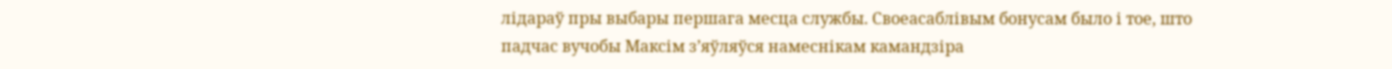лідараў пры выбары першага месца службы. Своеасаблівым бонусам было і тое, што падчас вучобы Максім з’яўляўся намеснікам камандзіра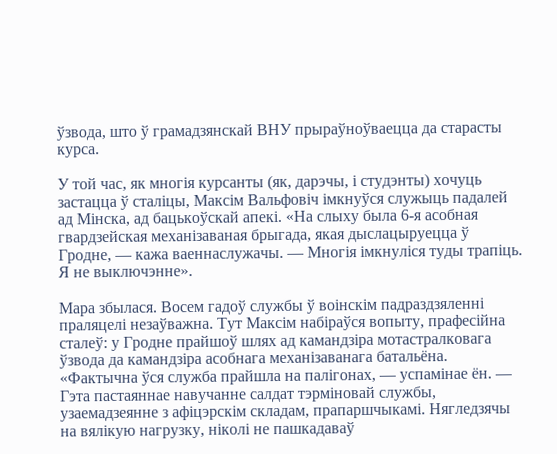ўзвода, што ў грамадзянскай ВНУ прыраўноўваецца да старасты курса.

У той час, як многія курсанты (як, дарэчы, і студэнты) хочуць застацца ў сталіцы, Максім Вальфовіч імкнуўся служыць падалей ад Мінска, ад бацькоўскай апекі. «На слыху была 6-я асобная гвардзейская механізаваная брыгада, якая дыслацыруецца ў Гродне, — кажа ваеннаслужачы. — Многія імкнуліся туды трапіць. Я не выключэнне».

Мара збылася. Восем гадоў службы ў воінскім падраздзяленні праляцелі незаўважна. Тут Максім набіраўся вопыту, прафесійна сталеў: у Гродне прайшоў шлях ад камандзіра мотастралковага ўзвода да камандзіра асобнага механізаванага батальёна. «Фактычна ўся служба прайшла на палігонах, — успамінае ён. — Гэта пастаяннае навучанне салдат тэрміновай службы, узаемадзеянне з афіцэрскім складам, прапаршчыкамі. Нягледзячы на вялікую нагрузку, ніколі не пашкадаваў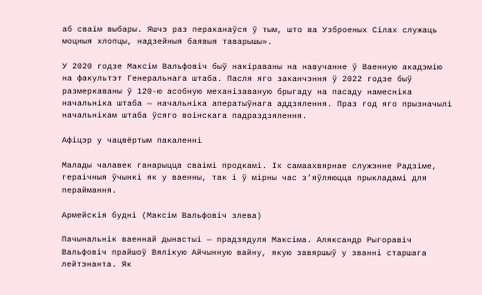аб сваім выбары. Яшчэ раз пераканаўся ў тым, што ва Узброеных Сілах служаць моцныя хлопцы, надзейныя баявыя таварышы».

У 2020 годзе Максім Вальфовіч быў накіраваны на навучанне ў Ваенную акадэмію на факультэт Генеральнага штаба. Пасля яго заканчэння ў 2022 годзе быў размеркаваны ў 120-ю асобную механізаваную брыгаду на пасаду намесніка начальніка штаба — начальніка аператыўнага аддзялення. Праз год яго прызначылі начальнікам штаба ўсяго воінскага падраздзялення.

Афіцэр у чацвёртым пакаленні

Малады чалавек ганарыцца сваімі продкамі. Іх самаахвярнае служэнне Радзіме, гераічныя ўчынкі як у ваенны, так і ў мірны час з’яўляюцца прыкладамі для пераймання.

Армейскія будні (Максім Вальфовіч злева)

Пачынальнік ваеннай дынастыі — прадзядуля Максіма. Аляксандр Рыгоравіч Вальфовіч прайшоў Вялікую Айчынную вайну, якую завяршыў у званні старшага лейтэнанта. Як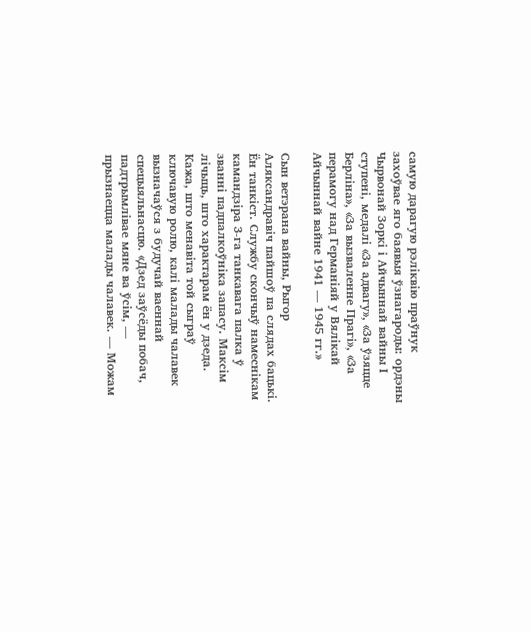самую дарагую рэліквію праўнук захоўвае яго баявыя ўзнагароды: ордэны Чырвонай Зоркі і Айчыннай вайны І ступені, медалі «За адвагу», «За ўзяцце Берліна», «За вызваленне Прагі», «За перамогу над Германіяй у Вялікай Айчыннай вайне 1941 — 1945 гг.»

Сын ветэрана вайны, Рыгор Аляксандравіч пайшоў па слядах бацькі. Ён танкіст. Службу скончыў намеснікам камандзіра 3-га танкавага палка ў званні падпалкоўніка запасу. Максім лічыць, што характарам ён у дзеда. Кажа, што менавіта той сыграў ключавую ролю, калі малады чалавек вызначаўся з будучай ваеннай спецыяльнасцю. «Дзед заўсёды побач, падтрымлівае мяне ва ўсім, — прызнаецца малады чалавек. — Можам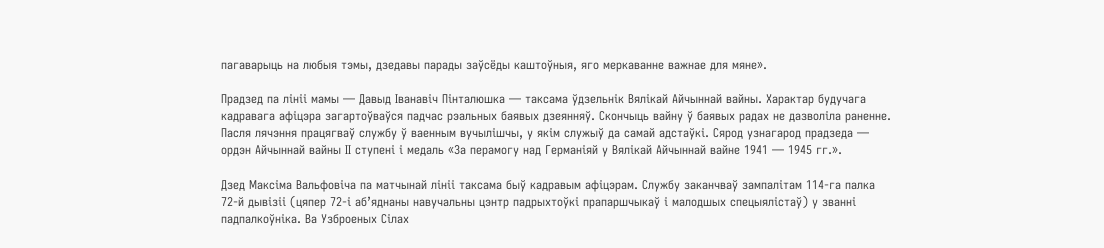пагаварыць на любыя тэмы, дзедавы парады заўсёды каштоўныя, яго меркаванне важнае для мяне».

Прадзед па лініі мамы — Давыд Іванавіч Пінталюшка — таксама ўдзельнік Вялікай Айчыннай вайны. Характар будучага кадравага афіцэра загартоўваўся падчас рэальных баявых дзеянняў. Скончыць вайну ў баявых радах не дазволіла раненне. Пасля лячэння працягваў службу ў ваенным вучылішчы, у якім служыў да самай адстаўкі. Сярод узнагарод прадзеда — ордэн Айчыннай вайны ІІ ступені і медаль «За перамогу над Германіяй у Вялікай Айчыннай вайне 1941 — 1945 гг.».

Дзед Максіма Вальфовіча па матчынай лініі таксама быў кадравым афіцэрам. Службу заканчваў зампалітам 114-га палка 72-й дывізіі (цяпер 72-і аб’яднаны навучальны цэнтр падрыхтоўкі прапаршчыкаў і малодшых спецыялістаў) у званні падпалкоўніка. Ва Узброеных Сілах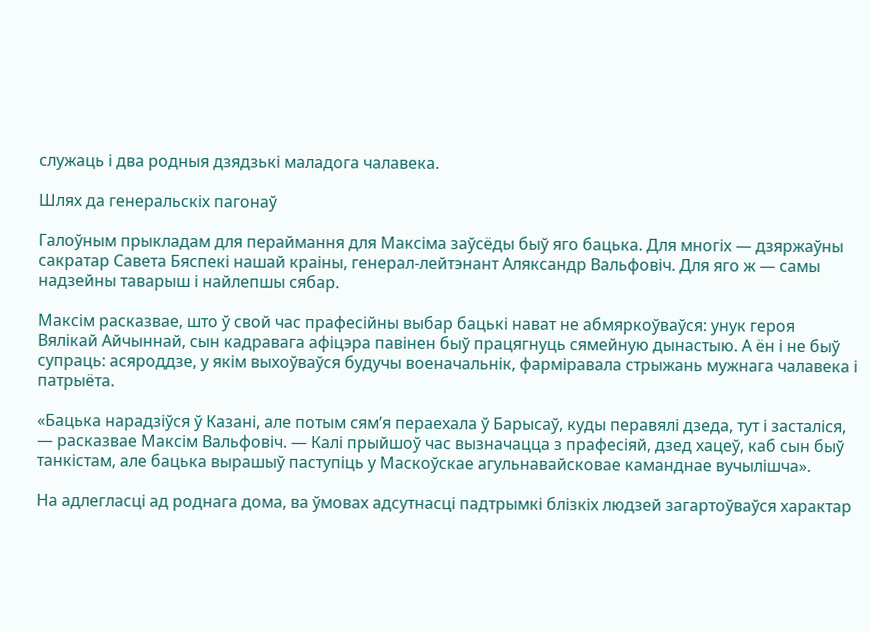служаць і два родныя дзядзькі маладога чалавека.

Шлях да генеральскіх пагонаў

Галоўным прыкладам для пераймання для Максіма заўсёды быў яго бацька. Для многіх — дзяржаўны сакратар Савета Бяспекі нашай краіны, генерал-лейтэнант Аляксандр Вальфовіч. Для яго ж — самы надзейны таварыш і найлепшы сябар.

Максім расказвае, што ў свой час прафесійны выбар бацькі нават не абмяркоўваўся: унук героя Вялікай Айчыннай, сын кадравага афіцэра павінен быў працягнуць сямейную дынастыю. А ён і не быў супраць: асяроддзе, у якім выхоўваўся будучы военачальнік, фарміравала стрыжань мужнага чалавека і патрыёта.

«Бацька нарадзіўся ў Казані, але потым сям’я пераехала ў Барысаў, куды перавялі дзеда, тут і засталіся, — расказвае Максім Вальфовіч. — Калі прыйшоў час вызначацца з прафесіяй, дзед хацеў, каб сын быў танкістам, але бацька вырашыў паступіць у Маскоўскае агульнавайсковае каманднае вучылішча».

На адлегласці ад роднага дома, ва ўмовах адсутнасці падтрымкі блізкіх людзей загартоўваўся характар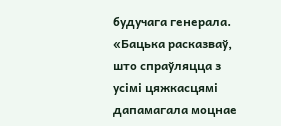будучага генерала. «Бацька расказваў, што спраўляцца з усімі цяжкасцямі дапамагала моцнае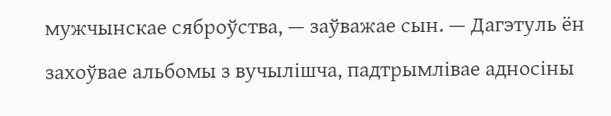мужчынскае сяброўства, — заўважае сын. — Дагэтуль ён захоўвае альбомы з вучылішча, падтрымлівае адносіны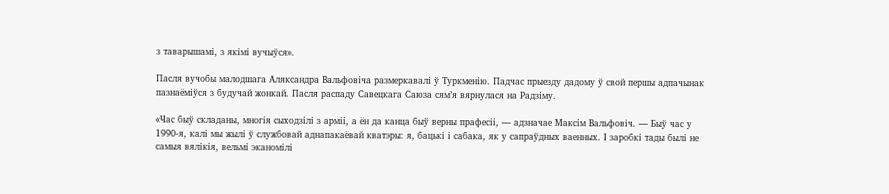з таварышамі, з якімі вучыўся».

Пасля вучобы малодшага Аляксандра Вальфовіча размеркавалі ў Туркменію. Падчас прыезду дадому ў свой першы адпачынак пазнаёміўся з будучай жонкай. Пасля распаду Савецкага Саюза сям’я вярнулася на Радзіму.

«Час быў складаны, многія сыходзілі з арміі, а ён да канца быў верны прафесіі, — адзначае Максім Вальфовіч. — Быў час у 1990-я, калі мы жылі ў службовай аднапакаёвай кватэры: я, бацькі і сабака, як у сапраўдных ваенных. І заробкі тады былі не самыя вялікія, вельмі эканомілі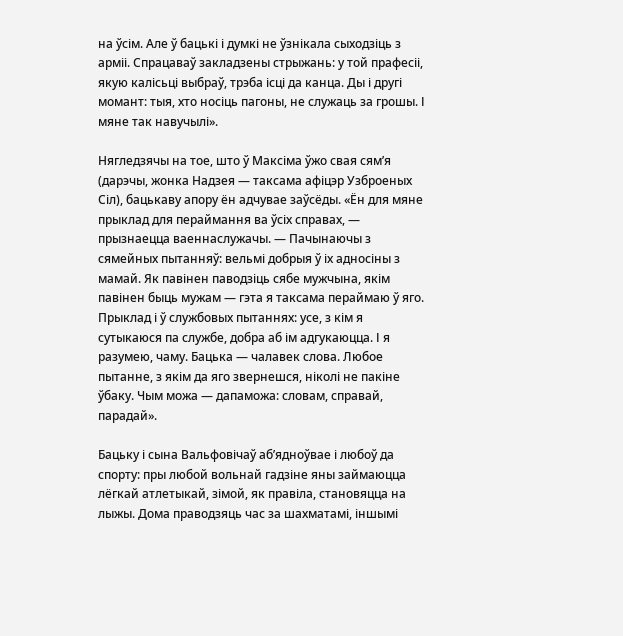на ўсім. Але ў бацькі і думкі не ўзнікала сыходзіць з арміі. Спрацаваў закладзены стрыжань: у той прафесіі, якую калісьці выбраў, трэба ісці да канца. Ды і другі момант: тыя, хто носіць пагоны, не служаць за грошы. І мяне так навучылі».

Нягледзячы на тое, што ў Максіма ўжо свая сям’я (дарэчы, жонка Надзея — таксама афіцэр Узброеных Сіл), бацькаву апору ён адчувае заўсёды. «Ён для мяне прыклад для пераймання ва ўсіх справах, — прызнаецца ваеннаслужачы. — Пачынаючы з сямейных пытанняў: вельмі добрыя ў іх адносіны з мамай. Як павінен паводзіць сябе мужчына, якім павінен быць мужам — гэта я таксама пераймаю ў яго. Прыклад і ў службовых пытаннях: усе, з кім я сутыкаюся па службе, добра аб ім адгукаюцца. І я разумею, чаму. Бацька — чалавек слова. Любое пытанне, з якім да яго звернешся, ніколі не пакіне ўбаку. Чым можа — дапаможа: словам, справай, парадай».

Бацьку і сына Вальфовічаў аб’ядноўвае і любоў да спорту: пры любой вольнай гадзіне яны займаюцца лёгкай атлетыкай, зімой, як правіла, становяцца на лыжы. Дома праводзяць час за шахматамі, іншымі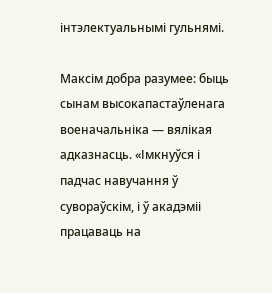інтэлектуальнымі гульнямі.

Максім добра разумее: быць сынам высокапастаўленага военачальніка — вялікая адказнасць. «Імкнуўся і падчас навучання ў сувораўскім, і ў акадэміі працаваць на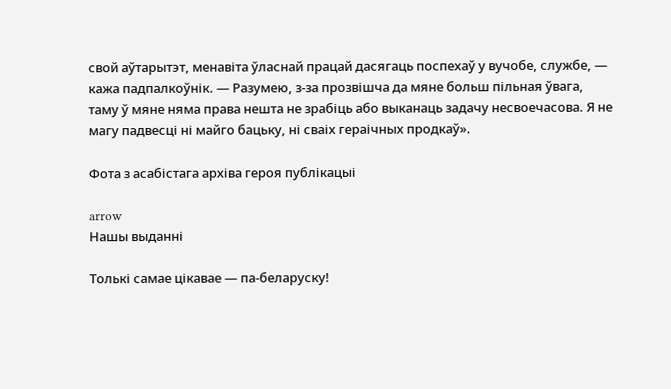свой аўтарытэт, менавіта ўласнай працай дасягаць поспехаў у вучобе, службе, — кажа падпалкоўнік. — Разумею, з-за прозвішча да мяне больш пільная ўвага, таму ў мяне няма права нешта не зрабіць або выканаць задачу несвоечасова. Я не магу падвесці ні майго бацьку, ні сваіх гераічных продкаў».

Фота з асабістага архіва героя публікацыі

arrow
Нашы выданні

Толькі самае цікавае — па-беларуску!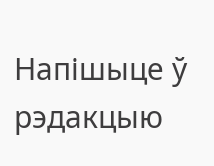Напішыце ў рэдакцыю